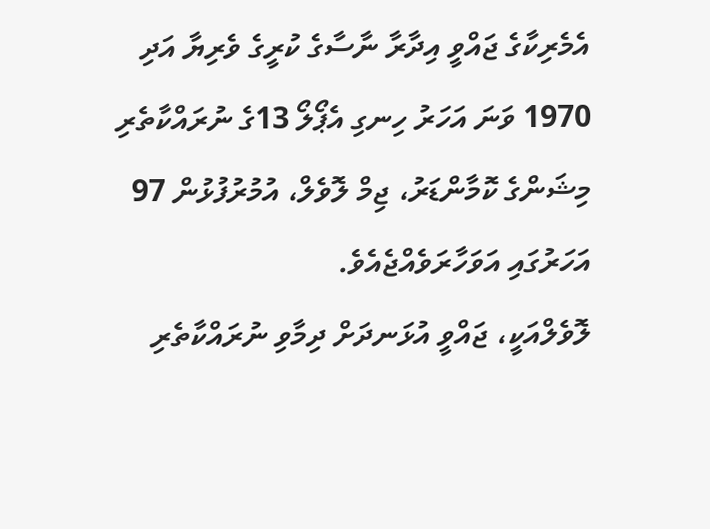އެމެރިކާގެ ޖައްވީ އިދާރާ ނާސާގެ ކުރީގެ ވެރިޔާ އަދި 1970 ވަނަ އަހަރު ހިނގި އެޕޯލޯ 13ގެ ނުރައްކާތެރި މިޝަންގެ ކޮމާންޑަރު، ޖިމް ލޮވެލް، އުމުރުފުޅުން 97 އަހަރުގައި އަވަހާރަވެއްޖެއެވެ.
ލޮވެލްއަކީ، ޖައްވީ އުޅަނދަށް ދިމާވި ނުރައްކާތެރި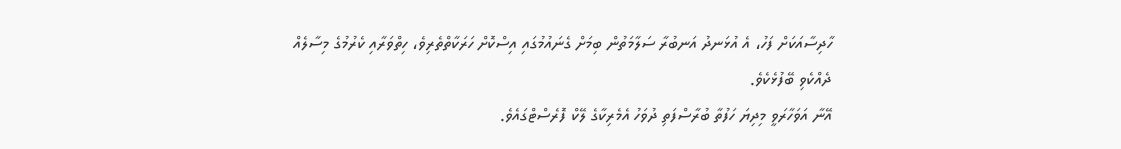ހާދިސާއަކަށް ފަހު، އެ އުޅަނދު އަނބުރާ ސަލާމަތުން ބިމަށް ގެނައުމުގައި އިސްކޮށް ހަރަކާތްތެރިވެ، ހިތްވަރާއި ކެރުމުގެ މިސާލެއް ދެއްކެވި ބޭފުޅެކެވެ.
އޭނާ އަވަހާރަވީ މިދިޔަ ހަފުތާ ބުރާސްފަތި ދުވަހު އެމެރިކާގެ ލޭކް ފޮރެސްޓްގައެވެ.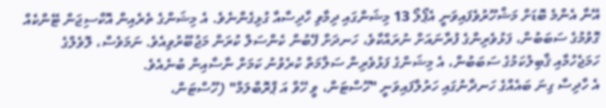އޭނާ އެންމެ ބޮޑަށް މަޝްހޫރުވެފައިވަނީ އެޕޯލޯ 13 މިޝަންގައި ދިމާވި ހާދިސާއާ ގުޅިގެންނެވެ. އެ މިޝަންގެ ތެރެއިން އޮކްސިޖަން ޓޭންކެއް ގޮވުމުގެ ސަބަބުން، ފަޅުވެރިންގެ ފުރާނައަށް ނުރައްކާވެ، ހަނދަށް ފޭބުން ކެންސަލް ކުރަން މަޖުބޫރުވިއެވެ. ނަމަވެސް، ލޮވެލްގެ ހަމަޖެހުމާއި ޤާބިލުކަމުގެ ސަބަބުން، އެ މިޝަންގެ ފަޅުވެރިން ސަލާމަތް ކުރެވުނު ކަމަށް ނާސާއިން ބުނެއެވެ.
އެ ހާދިސާ ގިނަ ބައެއްގެ ހަނދާނުގައި ހަރުލާފައިވަނީ "ހޫސްޓަން، ވީ ހޭވް އަ ޕްރޮބްލަމް" (ހޫސްޓަން،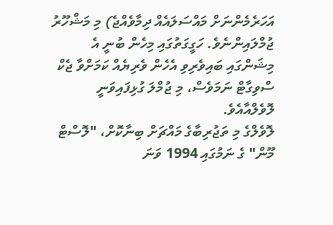އަހަރެމެންނަށް މައްސަލައެއް ދިމާވެއްޖެ) މި މަޝްހޫރު ޖުމްލައިންނެވެ. ހަގީގަތުގައި މިހެން ބުނީ އެ މިޝަންގައި ބައިވެރިވި އެހެން ވެރިޔެއް ކަމަށްވާ ޖެކް ސްވިގާޓް ނަމަވެސް، މި ޖުމްލަ ގުޅިފައިވަނީ ލޮވެލްއާއެވެ.
ލޮވެލްގެ މި ތަޖުރިބާގެ މައްޗަށް ބިނާކޮށް، "ލޮސްޓް މޫން" ގެ ނަމުގައި 1994 ވަނަ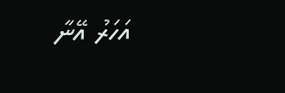އަހަރު އޭނާ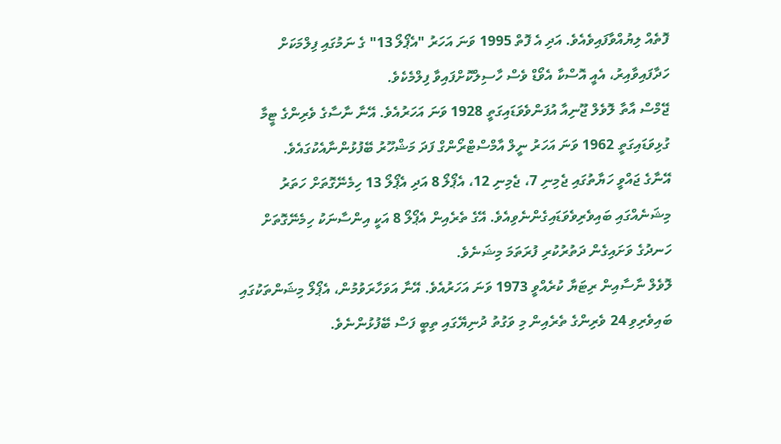ފޮތެއް ލިޔުއްވާފައިވެއެވެ. އަދި އެ ފޮތް 1995 ވަނަ އަހަރު "އެޕޯލޯ 13" ގެ ނަމުގައި ފިލްމަކަށް ހަދާފައިވާއިރު، އެއީ އޮސްކާ އެވޯޑް ވެސް ހާސިލްކޮށްފައިވާ ފިލްމެކެވެ.
ޖޭމްސް އާތާ ލޮވެލް ޖޫނިއާ އުފަންވެވަޑައިގަތީ 1928 ވަނަ އަހަރުއެވެ. އޭނާ ނާސާގެ ވެރިންގެ ޓީމާ ގުޅިވަޑައިގަތީ 1962 ވަނަ އަހަރު ނީލް އާމްސްޓްރޯންގް ފަދަ މަޝްހޫރު ބޭފުޅުންނާއެކުގައެވެ.
އޭނާގެ ޖައްވީ ހަޔާތުގައި ޖެމިނި 7، ޖެމިނި 12، އެޕޯލޯ 8 އަދި އެޕޯލޯ 13 ހިމެނޭގޮތަށް ހަތަރު މިޝަނެއްގައި ބައިވެރިވެވަޑައިގެންނެވިއެވެ. އޭގެ ތެރެއިން އެޕޯލޯ 8 އަކީ އިންސާނަކު ހިމެނޭގޮތަށް ހަނދުގެ ވަށައިގެން ދަތުރުކުރި ފުރަތަމަ މިޝަނެވެ.
ލޮވެލް ނާސާއިން ރިޓަޔާ ކުރެއްވީ 1973 ވަނަ އަހަރުއެވެ. އޭނާ އަވަހާރަވުމުން، އެޕޯލޯ މިޝަންތަކުގައި ބައިވެރިވި 24 ވެރިންގެ ތެރެއިން މި ވަގުތު ދުނިޔޭގައި ތިބީ ފަސް ބޭފުޅުންނެވެ.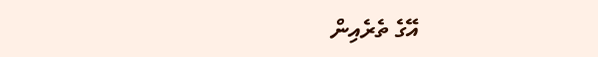އޭގެ ތެރެއިން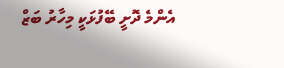އެންމެ ދޮށީ ބޭފުޅަކީ މިހާރު ބަޒް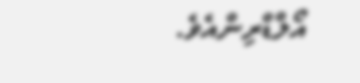އޯލްޑްރިންއެވެ.